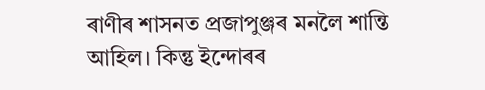ৰাণীৰ শাসনত প্ৰজাপুঞ্জৰ মনলৈ শান্তি আহিল। কিন্তু ইন্দোৰৰ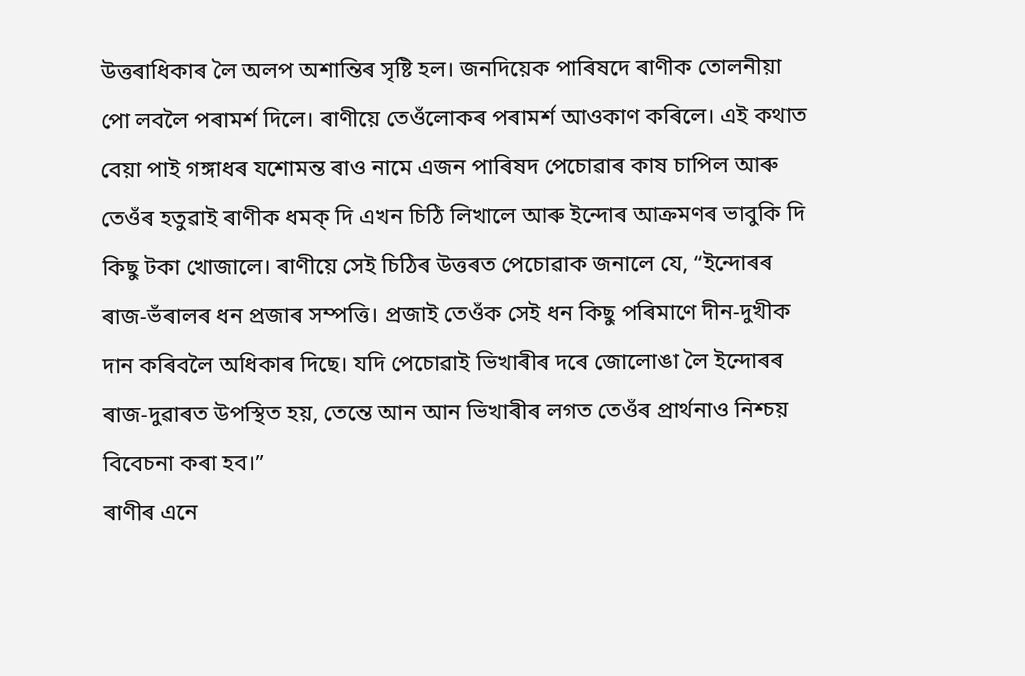উত্তৰাধিকাৰ লৈ অলপ অশান্তিৰ সৃষ্টি হল। জনদিয়েক পাৰিষদে ৰাণীক তোলনীয়া পো লবলৈ পৰামৰ্শ দিলে। ৰাণীয়ে তেওঁলোকৰ পৰামৰ্শ আওকাণ কৰিলে। এই কথাত বেয়া পাই গঙ্গাধৰ যশোমন্ত ৰাও নামে এজন পাৰিষদ পেচোৱাৰ কাষ চাপিল আৰু তেওঁৰ হতুৱাই ৰাণীক ধমক্ দি এখন চিঠি লিখালে আৰু ইন্দোৰ আক্ৰমণৰ ভাবুকি দি কিছু টকা খোজালে। ৰাণীয়ে সেই চিঠিৰ উত্তৰত পেচোৱাক জনালে যে, “ইন্দোৰৰ ৰাজ-ভঁৰালৰ ধন প্ৰজাৰ সম্পত্তি। প্ৰজাই তেওঁক সেই ধন কিছু পৰিমাণে দীন-দুখীক দান কৰিবলৈ অধিকাৰ দিছে। যদি পেচোৱাই ভিখাৰীৰ দৰে জোলোঙা লৈ ইন্দোৰৰ ৰাজ-দুৱাৰত উপস্থিত হয়, তেন্তে আন আন ভিখাৰীৰ লগত তেওঁৰ প্ৰাৰ্থনাও নিশ্চয় বিবেচনা কৰা হব।”
ৰাণীৰ এনে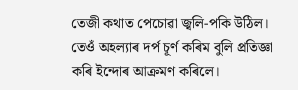তেজী কথাত পেচোৱা জ্বলি-পকি উঠিল। তেওঁ অহল্যাৰ দৰ্প চূৰ্ণ কৰিম বুলি প্ৰতিজ্ঞা কৰি ইন্দোৰ আক্ৰমণ কৰিলে।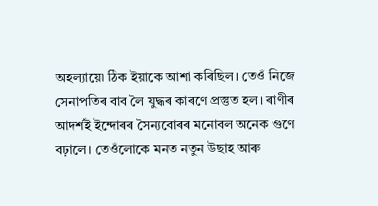অহল্যায়ে৷ ঠিক ইয়াকে আশা কৰিছিল। তেওঁ নিজে সেনাপতিৰ বাব লৈ যুদ্ধৰ কাৰণে প্ৰস্তুত হল। ৰাণীৰ আদৰ্শই ইন্দোৰৰ সৈন্যবোৰৰ মনোবল অনেক গুণে বঢ়ালে। তেওঁলোকে মনত নতুন উছাহ আৰু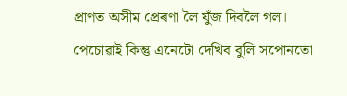প্ৰাণত অসীম প্ৰেৰণা লৈ যুঁজ দিবলৈ গল।
পেচোৱাই কিন্তু এনেটো দেখিব বুলি সপোনতো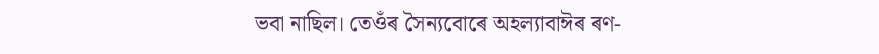ভবা নাছিল। তেওঁৰ সৈন্যবোৰে অহল্যাবাঈৰ ৰণ-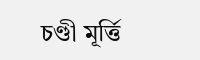চণ্ডী মূৰ্ত্তি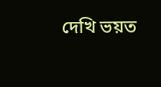দেখি ভয়ত